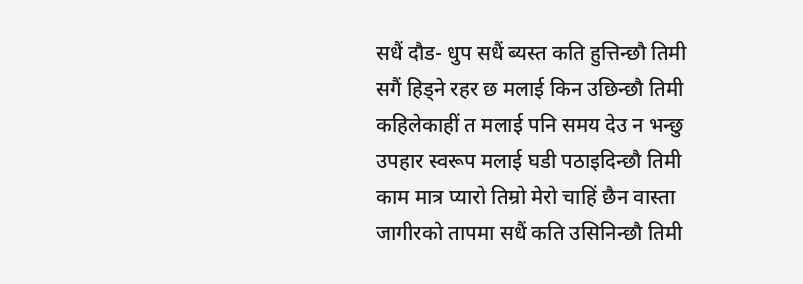सधैं दौड- धुप सधैं ब्यस्त कति हुत्तिन्छौ तिमी
सगैं हिड्ने रहर छ मलाई किन उछिन्छौ तिमी
कहिलेकाहीं त मलाई पनि समय देउ न भन्छु
उपहार स्वरूप मलाई घडी पठाइदिन्छौ तिमी
काम मात्र प्यारो तिम्रो मेरो चाहिं छैन वास्ता
जागीरको तापमा सधैं कति उसिनिन्छौ तिमी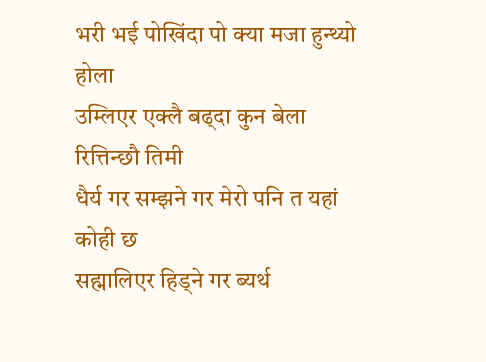भरी भई पोखिंदा पो क्या मजा हुन्थ्यो होला
उम्लिएर एक्लै बढ्दा कुन बेला रित्तिन्छौ तिमी
धैर्य गर सम्झने गर मेरो पनि त यहां कोही छ
सह्मालिएर हिड्ने गर ब्यर्थ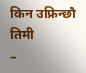किन उफ्रिन्छौ तिमी
–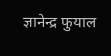ज्ञानेन्द्र फुयाल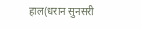हाल(धरान सुनसरी